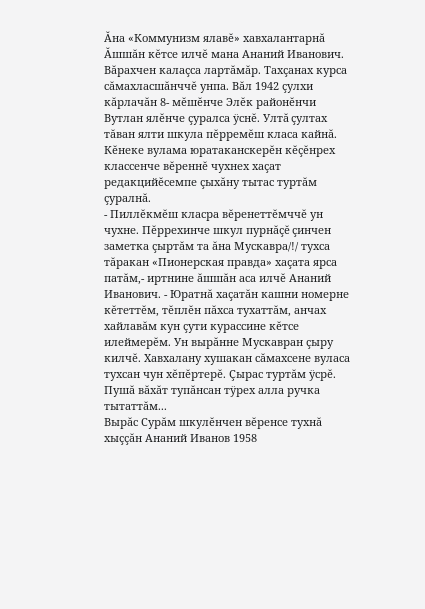Ăна «Коммунизм ялавĕ» хавхалантарнă
Ăшшăн кĕтсе илчĕ мана Ананий Иванович. Вăрахчен калаçса лартăмăр. Тахçанах курса сăмахласшăнччĕ унпа. Вăл 1942 çулхи кăрлачăн 8- мĕшĕнче Элĕк районĕнчи Вутлан ялĕнче çуралса ÿснĕ. Ултă çултах тăван ялти шкула пĕрремĕш класа кайнă. Кĕнеке вулама юратаканскерĕн кĕçĕнрех классенче вĕреннĕ чухнех хаçат редакцийĕсемпе çыхăну тытас туртăм çуралнă.
- Пиллĕкмĕш класра вĕренеттĕмччĕ ун чухне. Пĕррехинче шкул пурнăçĕ çинчен заметка çыртăм та ăна Мускавра/!/ тухса тăракан «Пионерская правда» хаçата ярса патăм,- иртнине ăшшăн аса илчĕ Ананий Иванович. - Юратнă хаçатăн кашни номерне кĕтеттĕм, тĕплĕн пăхса тухаттăм, анчах хайлавăм кун çути курассине кĕтсе илеймерĕм. Ун вырăнне Мускавран çыру килчĕ. Хавхалану хушакан сăмахсене вуласа тухсан чун хĕпĕртерĕ. Çырас туртăм ÿсрĕ. Пушă вăхăт тупăнсан тÿрех алла ручка тытаттăм...
Вырăс Сурăм шкулĕнчен вĕренсе тухнă хыççăн Ананий Иванов 1958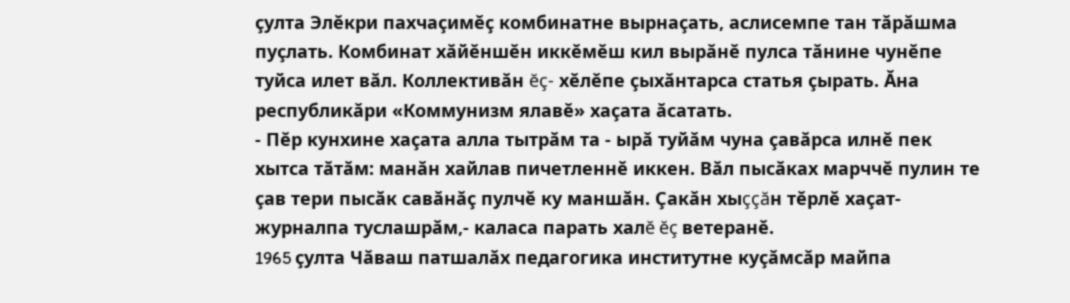çулта Элĕкри пахчаçимĕç комбинатне вырнаçать, аслисемпе тан тăрăшма пуçлать. Комбинат хăйĕншĕн иккĕмĕш кил вырăнĕ пулса тăнине чунĕпе туйса илет вăл. Коллективăн ĕç- хĕлĕпе çыхăнтарса статья çырать. Ăна республикăри «Коммунизм ялавĕ» хаçата ăсатать.
- Пĕр кунхине хаçата алла тытрăм та - ырă туйăм чуна çавăрса илнĕ пек хытса тăтăм: манăн хайлав пичетленнĕ иккен. Вăл пысăках марччĕ пулин те çав тери пысăк савăнăç пулчĕ ку маншăн. Çакăн хыççăн тĕрлĕ хаçат-журналпа туслашрăм,- каласа парать халĕ ĕç ветеранĕ.
1965 çулта Чăваш патшалăх педагогика институтне куçăмсăр майпа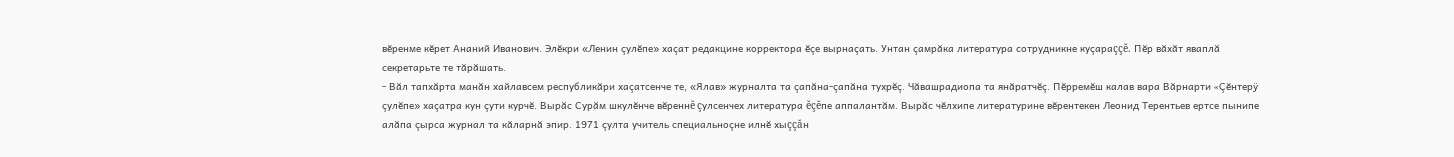вĕренме кĕрет Ананий Иванович. Элĕкри «Ленин çулĕпе» хаçат редакцине корректора ĕçе вырнаçать. Унтан çамрăка литература сотрудникне куçараççĕ. Пĕр вăхăт яваплă секретарьте те тăрăшать.
- Вăл тапхăрта манăн хайлавсем республикăри хаçатсенче те, «Ялав» журналта та çапăна-çапăна тухрĕç. Чăвашрадиопа та янăратчĕç. Пĕрремĕш калав вара Вăрнарти «Çĕнтерÿ çулĕпе» хаçатра кун çути курчĕ. Вырăс Сурăм шкулĕнче вĕреннĕ çулсенчех литература ĕçĕпе аппалантăм. Вырăс чĕлхипе литературине вĕрентекен Леонид Терентьев ертсе пынипе алăпа çырса журнал та кăларнă эпир. 1971 çулта учитель специальноçне илнĕ хыççăн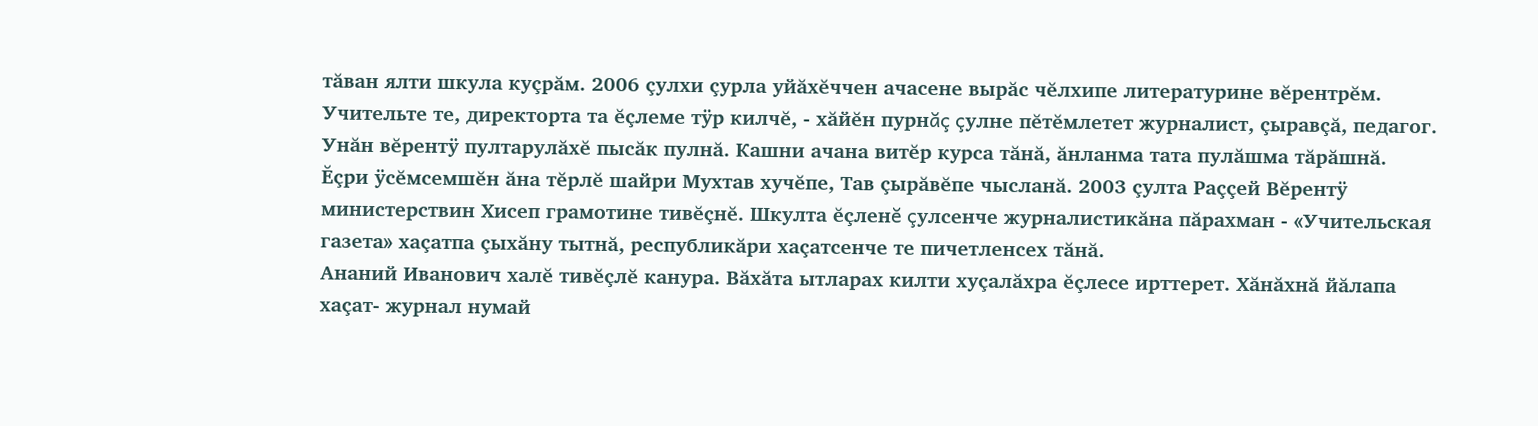тăван ялти шкула куçрăм. 2006 çулхи çурла уйăхĕччен ачасене вырăс чĕлхипе литературине вĕрентрĕм. Учительте те, директорта та ĕçлеме тÿр килчĕ, - хăйĕн пурнăç çулне пĕтĕмлетет журналист, çыравçă, педагог.
Унăн вĕрентÿ пултарулăхĕ пысăк пулнă. Кашни ачана витĕр курса тăнă, ăнланма тата пулăшма тăрăшнă. Ĕçри ÿсĕмсемшĕн ăна тĕрлĕ шайри Мухтав хучĕпе, Тав çырăвĕпе чысланă. 2003 çулта Раççей Вĕрентÿ министерствин Хисеп грамотине тивĕçнĕ. Шкулта ĕçленĕ çулсенче журналистикăна пăрахман - «Учительская газета» хаçатпа çыхăну тытнă, республикăри хаçатсенче те пичетленсех тăнă.
Ананий Иванович халĕ тивĕçлĕ канура. Вăхăта ытларах килти хуçалăхра ĕçлесе ирттерет. Хăнăхнă йăлапа хаçат- журнал нумай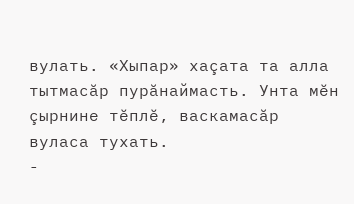вулать. «Хыпар» хаçата та алла тытмасăр пурăнаймасть. Унта мĕн çырнине тĕплĕ, васкамасăр вуласа тухать.
-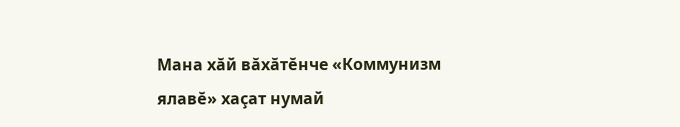Мана хăй вăхăтĕнче «Коммунизм ялавĕ» хаçат нумай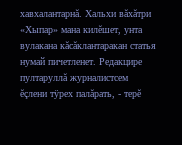хавхалантарнă. Хальхи вăхăтри «Хыпар» мана килĕшет, унта вулакана кăсăклантаракан статья нумай пичетленет. Редакцире пултаруллă журналистсем ĕçлени тÿрех палăрать, - терĕ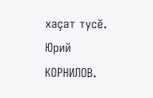хаçат тусĕ.
Юрий КОРНИЛОВ.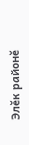Элĕк районĕ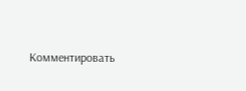Комментировать